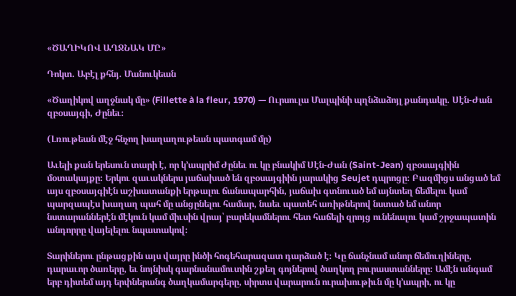«ԾԱՂԻԿՈՎ ԱՂՋՆԱԿ ՄԸ»

Դոկտ. Աբէլ քհնյ. Մանուկեան

«Ծաղիկով աղջնակ մը» (Fillette à la fleur, 1970) — Ուրսուլա Մալպինի պղնձաձոյլ քանդակը. Սէն-Ժան զբօսայգի, Ժընեւ։

(Լռութեան մէջ հնչող խաղաղութեան պատգամ մը)

Աւելի քան երեսուն տարի է, որ կ’ապրիմ Ժընեւ ու կը բնակիմ Սէն-Ժան (Saint-Jean) զբօսայգիին մօտակայքը։ Երկու զաւակներս յաճախած են զբօսայգիին յարակից Seujet դպրոցը։ Բազմիցս անցած եմ այս զբօսայգիէն աշխատանքի երթալու ճանապարհին, յաճախ գտնուած եմ այնտեղ ճեմելու կամ պարզապէս խաղաղ պահ մը անցընելու համար, նաեւ պատեհ առիթներով նստած եմ անոր նստարաններէն մէկուն կամ միւսին վրայ՝ բարեկամներու հետ հաճելի զրոյց ունենալու կամ շրջապատին անդորրը վայելելու նպատակով։

Տարիներու ընթացքին այս վայրը ինծի հոգեհարազատ դարձած է։ Կը ճանչնամ անոր ճեմուղիները, դարաւոր ծառերը, եւ նոյնիսկ գարնանամուտին շքեղ գոյներով ծաղկող բուրաստանները։ Ամէն անգամ երբ դիտեմ այդ երփներանգ ծաղկամարգերը, սիրտս վարարուն ուրախութիւն մը կ’ապրի, ու կը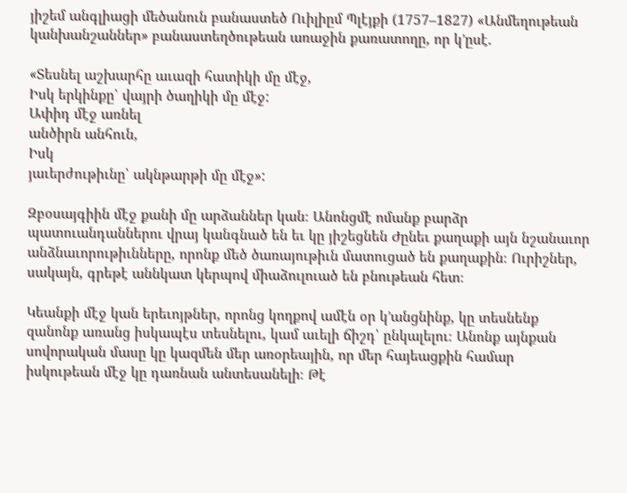յիշեմ անգլիացի մեծանուն բանաստեծ Ուիլիըմ Պլէյքի (1757–1827) «Անմեղութեան կանխանշաններ» բանաստեղծութեան առաջին քառատողը, որ կ’ըսէ.

«Տեսնել աշխարհը աւազի հատիկի մը մէջ,
Իսկ երկինքը՝ վայրի ծաղիկի մը մէջ:
Ափիդ մէջ առնել
անծիրն անհուն,
Իսկ
յաւերժութիւնը՝ ակնթարթի մը մէջ»:

Զբօսայգիին մէջ քանի մը արձաններ կան։ Անոնցմէ ոմանք բարձր պատուանդաններու վրայ կանգնած են եւ կը յիշեցնեն Ժընեւ քաղաքի այն նշանաւոր անձնաւորութիւնները, որոնք մեծ ծառայութիւն մատուցած են քաղաքին։ Ուրիշներ, սակայն, գրեթէ աննկատ կերպով միաձուլուած են բնութեան հետ։

Կեանքի մէջ կան երեւոյթներ, որոնց կողքով ամէն օր կ’անցնինք, կը տեսնենք զանոնք առանց իսկապէս տեսնելու, կամ աւելի ճիշդ՝ ընկալելու։ Անոնք այնքան սովորական մասը կը կազմեն մեր առօրեային, որ մեր հայեացքին համար իսկութեան մէջ կը դառնան անտեսանելի։ Թէ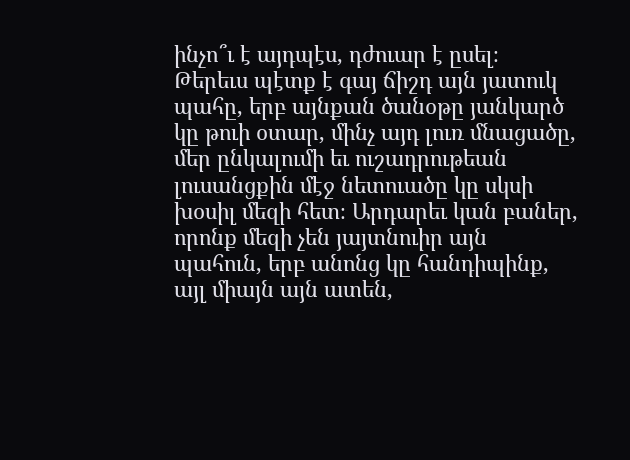ինչո՞ւ է այդպէս, դժուար է ըսել։ Թերեւս պէտք է գայ ճիշդ այն յատուկ պահը, երբ այնքան ծանօթը յանկարծ կը թուի օտար, մինչ այդ լուռ մնացածը, մեր ընկալումի եւ ուշադրութեան լուսանցքին մէջ նետուածը կը սկսի խօսիլ մեզի հետ։ Արդարեւ կան բաներ, որոնք մեզի չեն յայտնուիր այն պահուն, երբ անոնց կը հանդիպինք, այլ միայն այն ատեն,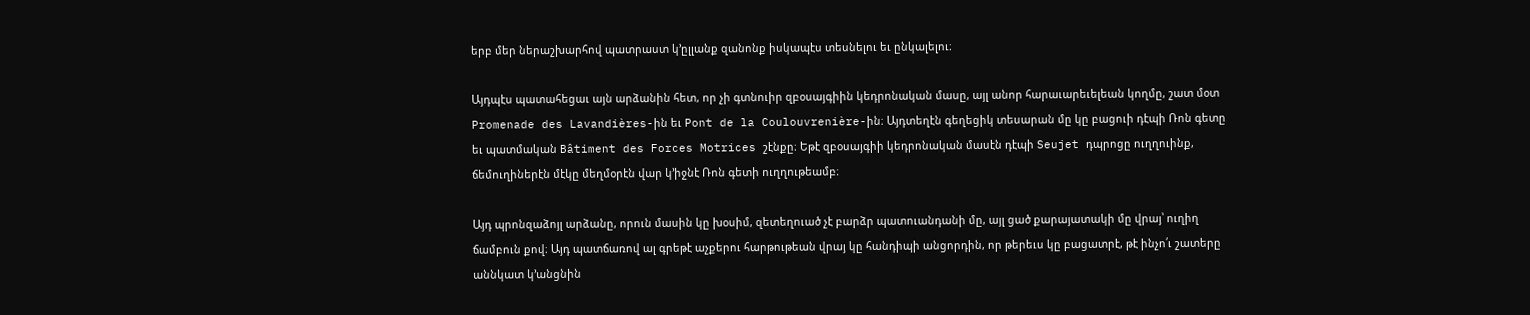երբ մեր ներաշխարհով պատրաստ կ’ըլլանք զանոնք իսկապէս տեսնելու եւ ընկալելու։

Այդպէս պատահեցաւ այն արձանին հետ, որ չի գտնուիր զբօսայգիին կեդրոնական մասը, այլ անոր հարաւարեւելեան կողմը, շատ մօտ Promenade des Lavandières-ին եւ Pont de la Coulouvrenière-ին։ Այդտեղէն գեղեցիկ տեսարան մը կը բացուի դէպի Ռոն գետը եւ պատմական Bâtiment des Forces Motrices շէնքը։ Եթէ զբօսայգիի կեդրոնական մասէն դէպի Seujet դպրոցը ուղղուինք, ճեմուղիներէն մէկը մեղմօրէն վար կ’իջնէ Ռոն գետի ուղղութեամբ։

Այդ պրոնզաձոյլ արձանը, որուն մասին կը խօսիմ, զետեղուած չէ բարձր պատուանդանի մը, այլ ցած քարայատակի մը վրայ՝ ուղիղ ճամբուն քով։ Այդ պատճառով ալ գրեթէ աչքերու հարթութեան վրայ կը հանդիպի անցորդին, որ թերեւս կը բացատրէ, թէ ինչո՛ւ շատերը աննկատ կ’անցնին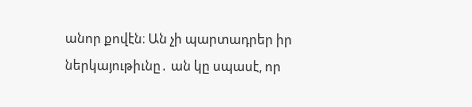անոր քովէն։ Ան չի պարտադրեր իր ներկայութիւնը․ ան կը սպասէ, որ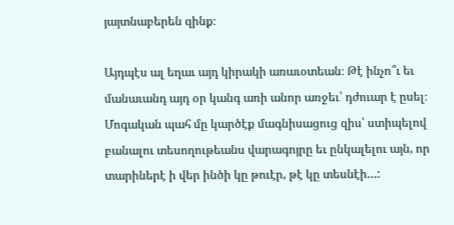յայտնաբերեն զինք։

Այդպէս ալ եղաւ այդ կիրակի առաւօտեան։ Թէ ինչո՞ւ եւ մանաւանդ այդ օր կանգ առի անոր առջեւ՝ դժուար է ըսել։ Մոգական պահ մը կարծէք մագնիսացուց զիս՝ ստիպելով բանալու տեսողութեանս վարագոյրը եւ ընկալելու այն, որ տարիներէ ի վեր ինծի կը թուէր, թէ կը տեսնէի…: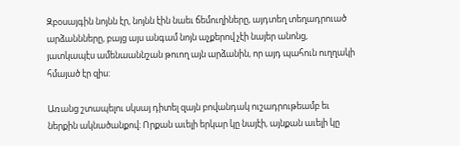Զբօսայգին նոյնն էր, նոյնն էին նաեւ ճեմուղիները, այդտեղ տեղադրուած արձաննները, բայց այս անգամ նոյն աչքերով չէի նայեր անոնց, յատկապէս ամենաաննշան թուող այն արձանին, որ այդ պահուն ուղղակի հմայած էր զիս:

Առանց շտապելու սկսայ դիտել զայն բովանդակ ուշադրութեամբ եւ ներքին ակնածանքով։ Որքան աւելի երկար կը նայէի, այնքան աւելի կը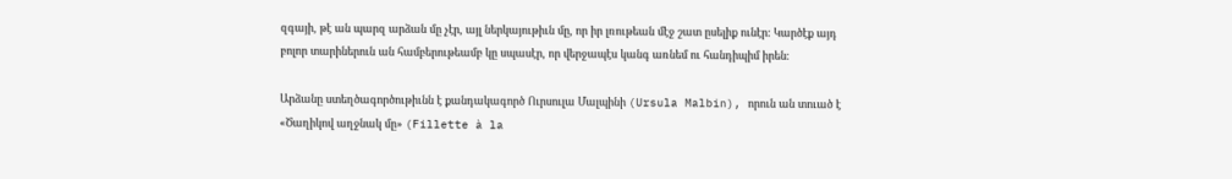զգայի, թէ ան պարզ արձան մը չէր, այլ ներկայութիւն մը, որ իր լռութեան մէջ շատ ըսելիք ունէր: Կարծէք այդ բոլոր տարիներուն ան համբերութեամբ կը սպասէր, որ վերջապէս կանգ առնեմ ու հանդիպիմ իրեն։

Արձանը ստեղծագործութիւնն է քանդակագործ Ուրսուլա Մալպինի (Ursula Malbin), որուն ան տուած է «Ծաղիկով աղջնակ մը» (Fillette à la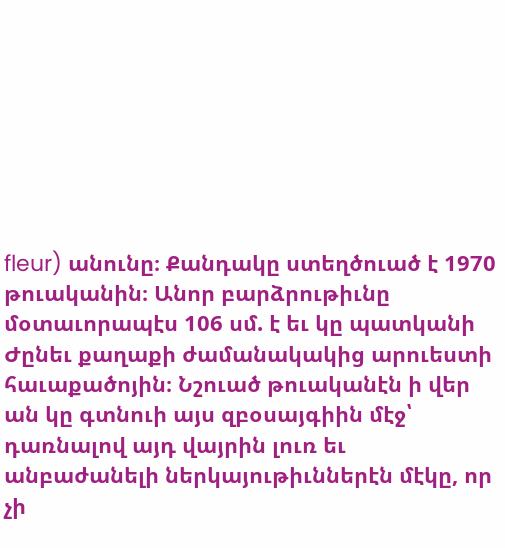fleur) անունը։ Քանդակը ստեղծուած է 1970 թուականին։ Անոր բարձրութիւնը մօտաւորապէս 106 սմ. է եւ կը պատկանի Ժընեւ քաղաքի ժամանակակից արուեստի հաւաքածոյին։ Նշուած թուականէն ի վեր ան կը գտնուի այս զբօսայգիին մէջ՝ դառնալով այդ վայրին լուռ եւ անբաժանելի ներկայութիւններէն մէկը, որ չի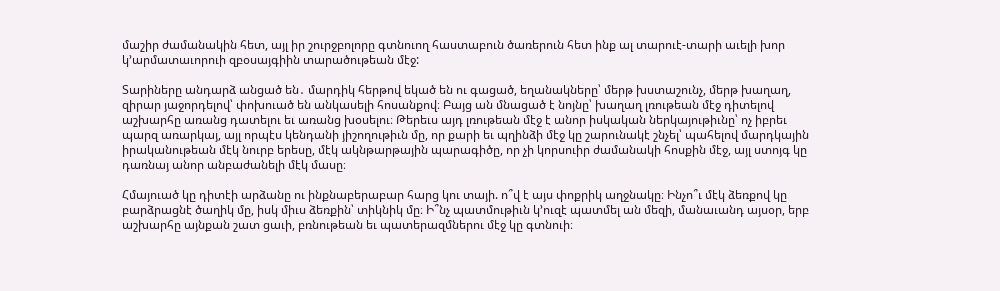մաշիր ժամանակին հետ, այլ իր շուրջբոլորը գտնուող հաստաբուն ծառերուն հետ ինք ալ տարուէ-տարի աւելի խոր կ’արմատաւորուի զբօսայգիին տարածութեան մէջ:

Տարիները անդարձ անցած են․ մարդիկ հերթով եկած են ու գացած, եղանակները՝ մերթ խստաշունչ, մերթ խաղաղ, զիրար յաջորդելով՝ փոխուած են անկասելի հոսանքով։ Բայց ան մնացած է նոյնը՝ խաղաղ լռութեան մէջ դիտելով աշխարհը առանց դատելու եւ առանց խօսելու։ Թերեւս այդ լռութեան մէջ է անոր իսկական ներկայութիւնը՝ ոչ իբրեւ պարզ առարկայ, այլ որպէս կենդանի յիշողութիւն մը, որ քարի եւ պղինձի մէջ կը շարունակէ շնչել՝ պահելով մարդկային իրականութեան մէկ նուրբ երեսը, մէկ ակնթարթային պարագիծը, որ չի կորսուիր ժամանակի հոսքին մէջ, այլ ստոյգ կը դառնայ անոր անբաժանելի մէկ մասը։

Հմայուած կը դիտէի արձանը ու ինքնաբերաբար հարց կու տայի. ո՞վ է այս փոքրիկ աղջնակը։ Ինչո՞ւ մէկ ձեռքով կը բարձրացնէ ծաղիկ մը, իսկ միւս ձեռքին՝ տիկնիկ մը։ Ի՞նչ պատմութիւն կ’ուզէ պատմել ան մեզի, մանաւանդ այսօր, երբ աշխարհը այնքան շատ ցաւի, բռնութեան եւ պատերազմներու մէջ կը գտնուի։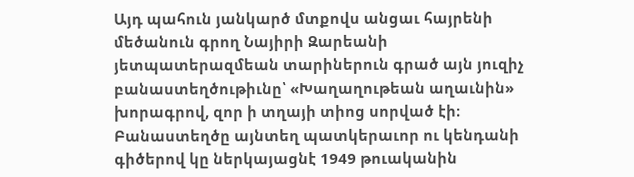Այդ պահուն յանկարծ մտքովս անցաւ հայրենի մեծանուն գրող Նայիրի Զարեանի յետպատերազմեան տարիներուն գրած այն յուզիչ բանաստեղծութիւնը՝ «Խաղաղութեան աղաւնին» խորագրով, զոր ի տղայի տիոց սորված էի։ Բանաստեղծը այնտեղ պատկերաւոր ու կենդանի գիծերով կը ներկայացնէ 1949 թուականին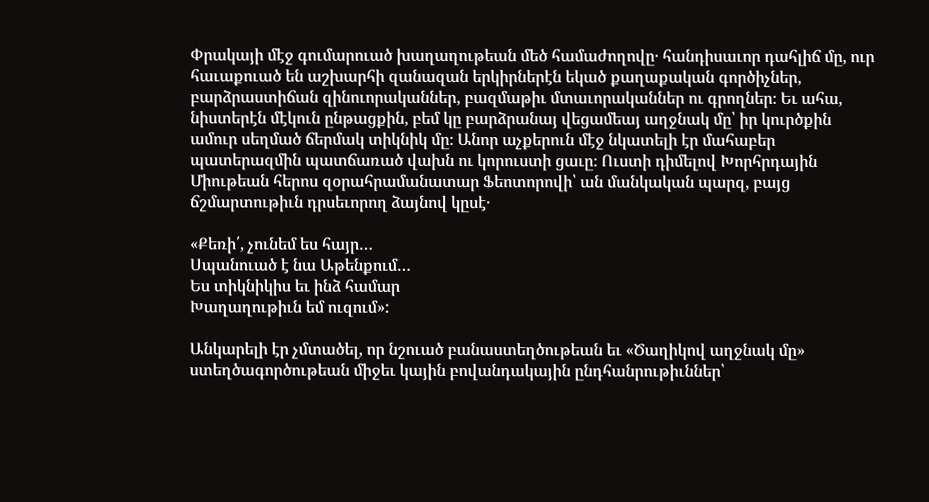Փրակայի մէջ գումարուած խաղաղութեան մեծ համաժողովը․ հանդիսաւոր դահլիճ մը, ուր հաւաքուած են աշխարհի զանազան երկիրներէն եկած քաղաքական գործիչներ, բարձրաստիճան զինուորականներ, բազմաթիւ մտաւորականներ ու գրողներ։ Եւ ահա, նիստերէն մէկուն ընթացքին, բեմ կը բարձրանայ վեցամեայ աղջնակ մը՝ իր կուրծքին ամուր սեղմած ճերմակ տիկնիկ մը։ Անոր աչքերուն մէջ նկատելի էր մահաբեր պատերազմին պատճառած վախն ու կորուստի ցաւը։ Ուստի դիմելով Խորհրդային Միութեան հերոս զօրահրամանատար Ֆեոտորովի՝ ան մանկական պարզ, բայց ճշմարտութիւն դրսեւորող ձայնով կըսէ․

«Քեռի՛, չունեմ ես հայր…
Սպանուած է նա Աթենքում…
Ես տիկնիկիս եւ ինձ համար
Խաղաղութիւն եմ ուզում»:

Անկարելի էր չմտածել, որ նշուած բանաստեղծութեան եւ «Ծաղիկով աղջնակ մը» ստեղծագործութեան միջեւ կային բովանդակային ընդհանրութիւններ՝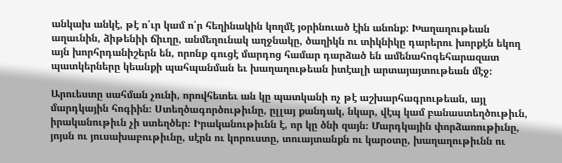անկախ անկէ, թէ ո՛ւր կամ ո՛ր հեղինակին կողմէ յօրինուած էին անոնք: Խաղաղութեան աղաւնին, ձիթենիի ճիւղը, անմեղունակ աղջնակը, ծաղիկն ու տիկնիկը դարերու խորքէն եկող այն խորհրդանիշերն են, որոնք գուցէ մարդոց համար դարձած են ամենահոգեհարազատ պատկերները կեանքի պահպանման եւ խաղաղութեան իտէալի արտայայտութեան մէջ։

Արուեստը սահման չունի, որովհետեւ ան կը պատկանի ոչ թէ աշխարհագրութեան, այլ մարդկային հոգիին։ Ստեղծագործութիւնը, ըլլայ քանդակ, նկար, վէպ կամ բանաստեղծութիւն, իրականութիւն չի ստեղծեր։ Իրականութիւնն է, որ կը ծնի զայն։ Մարդկային փորձառութիւնը, յոյսն ու յուսախաբութիւնը, սէրն ու կորուստը, տուայտանքն ու կարօտը, խաղաղութիւնն ու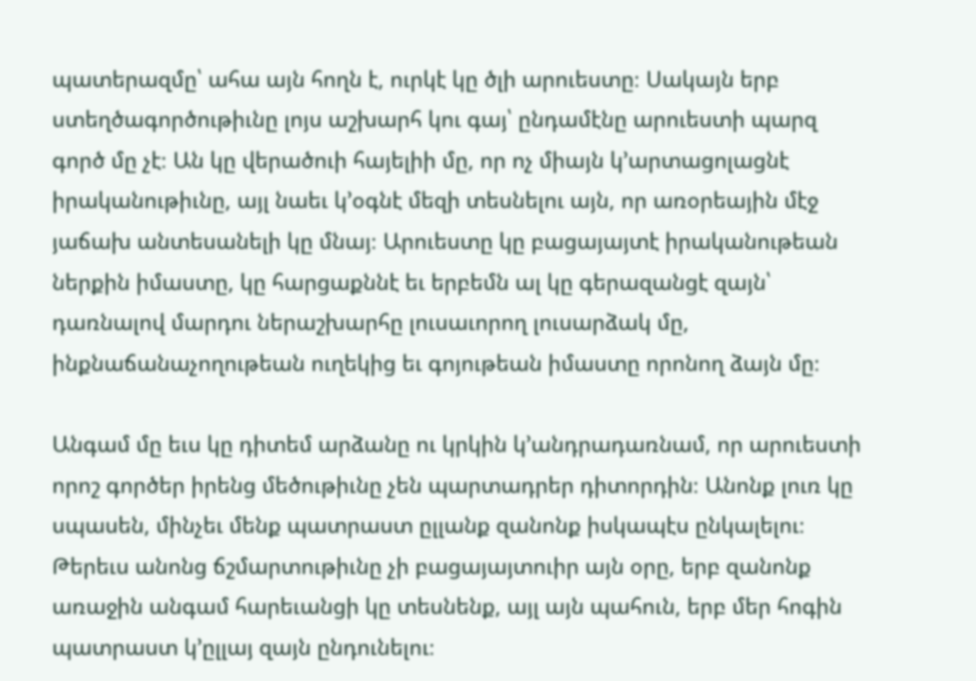պատերազմը՝ ահա այն հողն է, ուրկէ կը ծլի արուեստը։ Սակայն երբ ստեղծագործութիւնը լոյս աշխարհ կու գայ՝ ընդամէնը արուեստի պարզ գործ մը չէ։ Ան կը վերածուի հայելիի մը, որ ոչ միայն կ’արտացոլացնէ իրականութիւնը, այլ նաեւ կ’օգնէ մեզի տեսնելու այն, որ առօրեային մէջ յաճախ անտեսանելի կը մնայ։ Արուեստը կը բացայայտէ իրականութեան ներքին իմաստը, կը հարցաքննէ եւ երբեմն ալ կը գերազանցէ զայն՝ դառնալով մարդու ներաշխարհը լուսաւորող լուսարձակ մը, ինքնաճանաչողութեան ուղեկից եւ գոյութեան իմաստը որոնող ձայն մը։

Անգամ մը եւս կը դիտեմ արձանը ու կրկին կ’անդրադառնամ, որ արուեստի որոշ գործեր իրենց մեծութիւնը չեն պարտադրեր դիտորդին։ Անոնք լուռ կը սպասեն, մինչեւ մենք պատրաստ ըլլանք զանոնք իսկապէս ընկալելու։ Թերեւս անոնց ճշմարտութիւնը չի բացայայտուիր այն օրը, երբ զանոնք առաջին անգամ հարեւանցի կը տեսնենք, այլ այն պահուն, երբ մեր հոգին պատրաստ կ’ըլլայ զայն ընդունելու։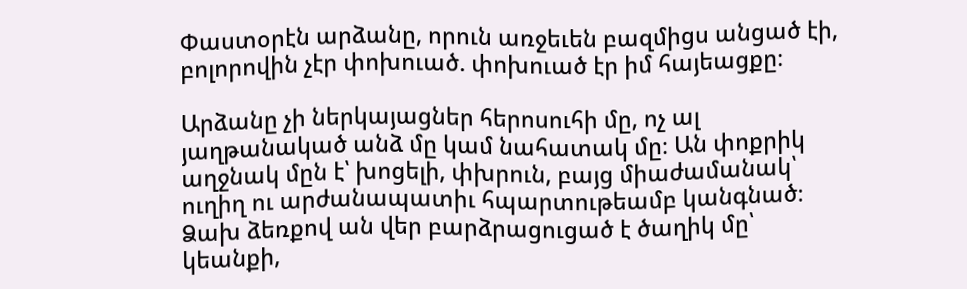Փաստօրէն արձանը, որուն առջեւեն բազմիցս անցած էի, բոլորովին չէր փոխուած. փոխուած էր իմ հայեացքը։

Արձանը չի ներկայացներ հերոսուհի մը, ոչ ալ յաղթանակած անձ մը կամ նահատակ մը։ Ան փոքրիկ աղջնակ մըն է՝ խոցելի, փխրուն, բայց միաժամանակ՝ ուղիղ ու արժանապատիւ հպարտութեամբ կանգնած։ Ձախ ձեռքով ան վեր բարձրացուցած է ծաղիկ մը՝ կեանքի,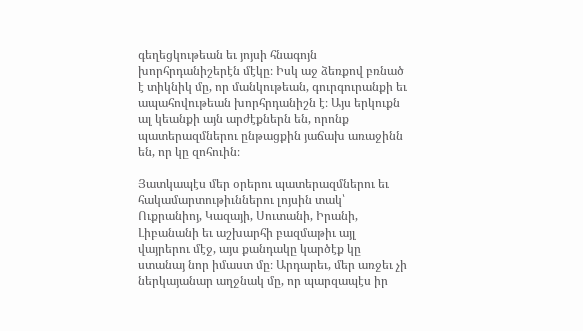գեղեցկութեան եւ յոյսի հնագոյն խորհրդանիշերէն մէկը։ Իսկ աջ ձեռքով բռնած է տիկնիկ մը, որ մանկութեան, գուրգուրանքի եւ ապահովութեան խորհրդանիշն է։ Այս երկուքն ալ կեանքի այն արժէքներն են, որոնք պատերազմներու ընթացքին յաճախ առաջինն են, որ կը զոհուին։

Յատկապէս մեր օրերու պատերազմներու եւ հակամարտութիւններու լոյսին տակ՝ Ուքրանիոյ, Կազայի, Սուտանի, Իրանի, Լիբանանի եւ աշխարհի բազմաթիւ այլ վայրերու մէջ, այս քանդակը կարծէք կը ստանայ նոր իմաստ մը։ Արդարեւ, մեր առջեւ չի ներկայանար աղջնակ մը, որ պարզապէս իր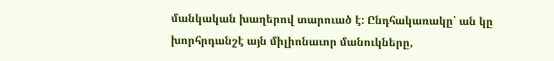մանկական խաղերով տարուած է: Ընդհակառակը՝ ան կը խորհրդանշէ այն միլիոնաւոր մանուկները,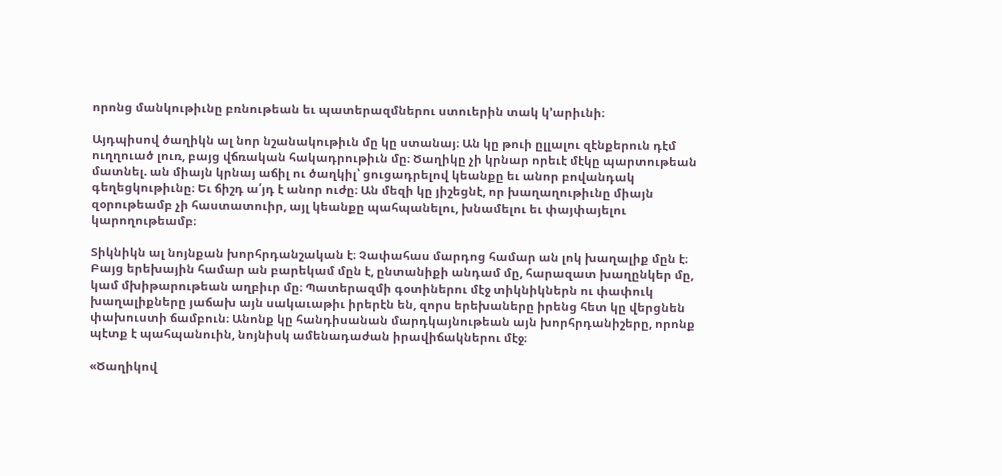որոնց մանկութիւնը բռնութեան եւ պատերազմներու ստուերին տակ կ’արիւնի։

Այդպիսով ծաղիկն ալ նոր նշանակութիւն մը կը ստանայ։ Ան կը թուի ըլլալու զէնքերուն դէմ ուղղուած լուռ, բայց վճռական հակադրութիւն մը։ Ծաղիկը չի կրնար որեւէ մէկը պարտութեան մատնել. ան միայն կրնայ աճիլ ու ծաղկիլ՝ ցուցադրելով կեանքը եւ անոր բովանդակ գեղեցկութիւնը։ Եւ ճիշդ ա՛յդ է անոր ուժը։ Ան մեզի կը յիշեցնէ, որ խաղաղութիւնը միայն զօրութեամբ չի հաստատուիր, այլ կեանքը պահպանելու, խնամելու եւ փայփայելու կարողութեամբ։

Տիկնիկն ալ նոյնքան խորհրդանշական է։ Չափահաս մարդոց համար ան լոկ խաղալիք մըն է։ Բայց երեխային համար ան բարեկամ մըն է, ընտանիքի անդամ մը, հարազատ խաղընկեր մը, կամ մխիթարութեան աղբիւր մը։ Պատերազմի գօտիներու մէջ տիկնիկներն ու փափուկ խաղալիքները յաճախ այն սակաւաթիւ իրերէն են, զորս երեխաները իրենց հետ կը վերցնեն փախուստի ճամբուն։ Անոնք կը հանդիսանան մարդկայնութեան այն խորհրդանիշերը, որոնք պէտք է պահպանուին, նոյնիսկ ամենադաժան իրավիճակներու մէջ։

«Ծաղիկով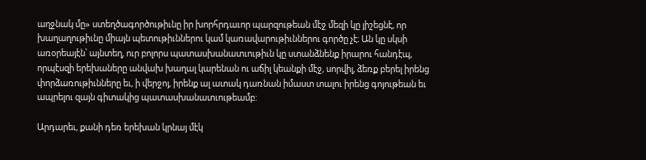աղջնակ մը» ստեղծագործութիւնը իր խորհրդաւոր պարզութեան մէջ մեզի կը յիշեցնէ, որ խաղաղութիւնը միայն պետութիւններու կամ կառավարութիւններու գործը չէ։ Ան կը սկսի առօրեայէն՝ այնտեղ, ուր բոլորս պատասխանատւութիւն կը ստանձնենք իրարու հանդէպ, որպէսզի երեխաները անվախ խաղալ կարենան ու աճիլ կեանքի մէջ, սորվիլ, ձեռք բերել իրենց փորձառութիւնները եւ, ի վերջոյ, իրենք ալ ատակ դառնան իմաստ տալու իրենց գոյութեան եւ ապրելու զայն գիտակից պատասխանատւութեամբ:

Արդարեւ, քանի դեռ երեխան կրնայ մէկ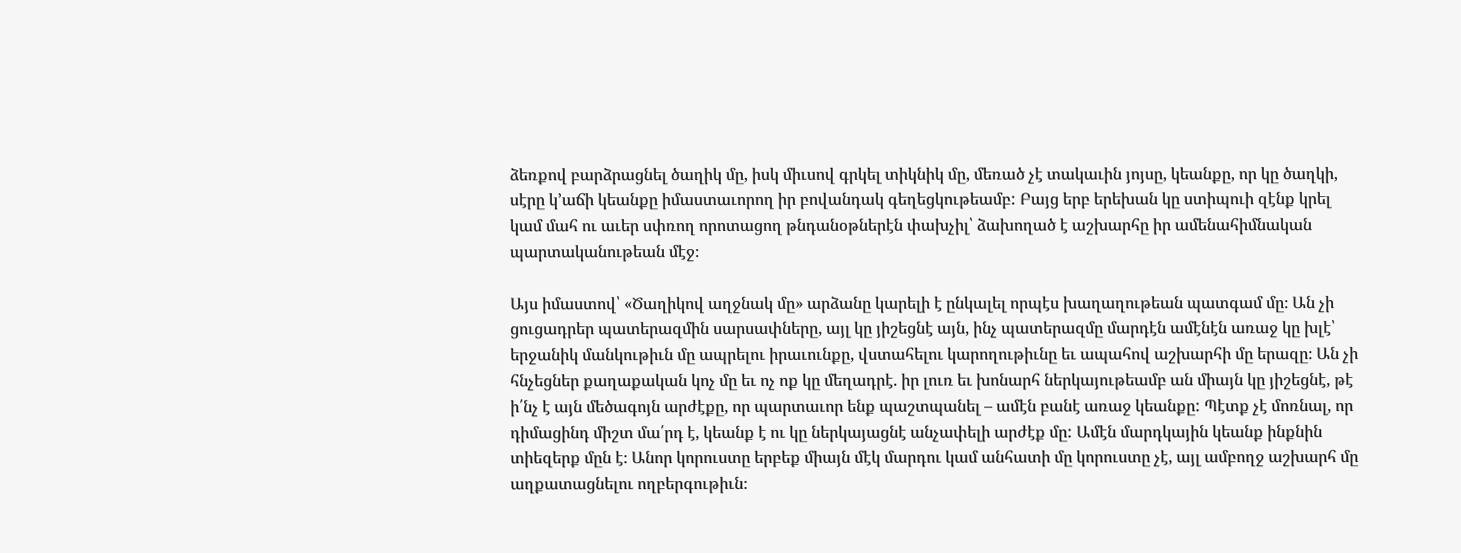ձեռքով բարձրացնել ծաղիկ մը, իսկ միւսով գրկել տիկնիկ մը, մեռած չէ տակաւին յոյսը, կեանքը, որ կը ծաղկի, սէրը կ’աճի կեանքը իմաստաւորող իր բովանդակ գեղեցկութեամբ: Բայց երբ երեխան կը ստիպուի զէնք կրել կամ մահ ու աւեր սփռող որոտացող թնդանօթներէն փախչիլ՝ ձախողած է աշխարհը իր ամենահիմնական պարտականութեան մէջ։

Այս իմաստով՝ «Ծաղիկով աղջնակ մը» արձանը կարելի է ընկալել որպէս խաղաղութեան պատգամ մը։ Ան չի ցուցադրեր պատերազմին սարսափները, այլ կը յիշեցնէ այն, ինչ պատերազմը մարդէն ամէնէն առաջ կը խլէ՝ երջանիկ մանկութիւն մը ապրելու իրաւունքը, վստահելու կարողութիւնը եւ ապահով աշխարհի մը երազը։ Ան չի հնչեցներ քաղաքական կոչ մը եւ ոչ ոք կը մեղադրէ. իր լուռ եւ խոնարհ ներկայութեամբ ան միայն կը յիշեցնէ, թէ ի՛նչ է այն մեծագոյն արժէքը, որ պարտաւոր ենք պաշտպանել – ամէն բանէ առաջ կեանքը: Պէտք չէ մոռնալ, որ դիմացինդ միշտ մա՛րդ է, կեանք է ու կը ներկայացնէ անչափելի արժէք մը: Ամէն մարդկային կեանք ինքնին տիեզերք մըն է։ Անոր կորուստը երբեք միայն մէկ մարդու կամ անհատի մը կորուստը չէ, այլ ամբողջ աշխարհ մը աղքատացնելու ողբերգութիւն։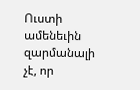Ուստի ամենեւին զարմանալի չէ, որ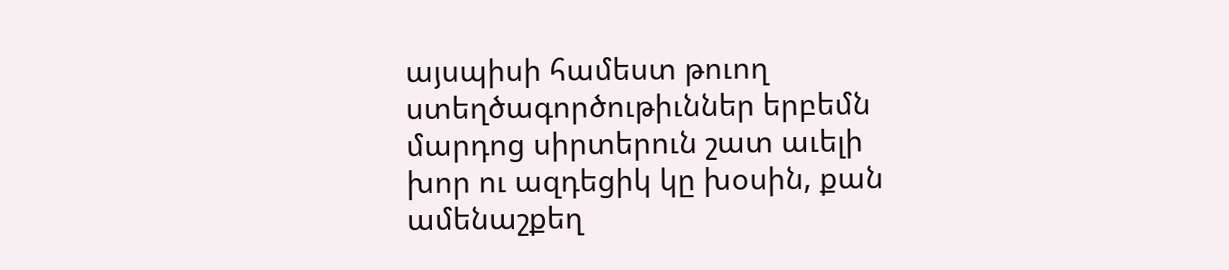այսպիսի համեստ թուող ստեղծագործութիւններ երբեմն մարդոց սիրտերուն շատ աւելի խոր ու ազդեցիկ կը խօսին, քան ամենաշքեղ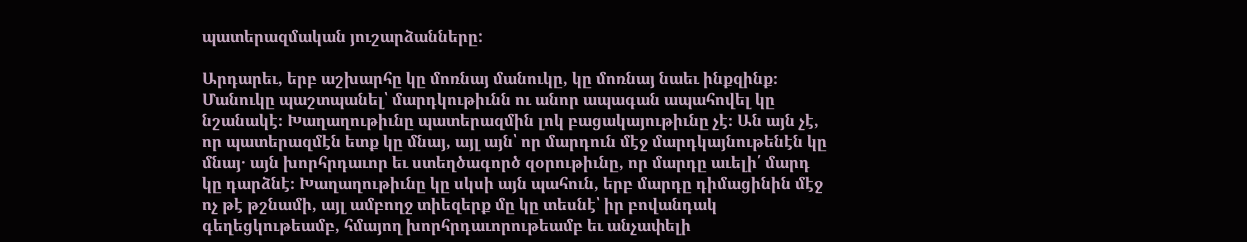պատերազմական յուշարձանները:

Արդարեւ, երբ աշխարհը կը մոռնայ մանուկը, կը մոռնայ նաեւ ինքզինք։ Մանուկը պաշտպանել՝ մարդկութիւնն ու անոր ապագան ապահովել կը նշանակէ։ Խաղաղութիւնը պատերազմին լոկ բացակայութիւնը չէ։ Ան այն չէ, որ պատերազմէն ետք կը մնայ, այլ այն՝ որ մարդուն մէջ մարդկայնութենէն կը մնայ․ այն խորհրդաւոր եւ ստեղծագործ զօրութիւնը, որ մարդը աւելի՛ մարդ կը դարձնէ։ Խաղաղութիւնը կը սկսի այն պահուն, երբ մարդը դիմացինին մէջ ոչ թէ թշնամի, այլ ամբողջ տիեզերք մը կը տեսնէ՝ իր բովանդակ գեղեցկութեամբ, հմայող խորհրդաւորութեամբ եւ անչափելի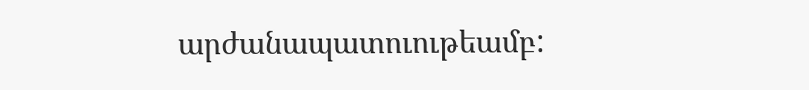արժանապատուութեամբ: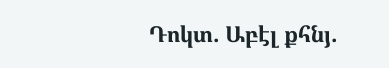Դոկտ. Աբէլ քհնյ.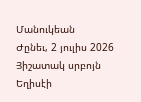Մանուկեան
Ժընեւ, 2 յուլիս 2026
Յիշատակ սրբոյն Եղիսէի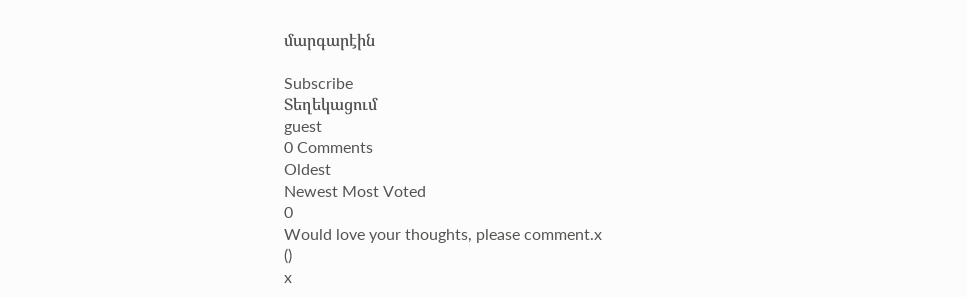մարգարէին

Subscribe
Տեղեկացում
guest
0 Comments
Oldest
Newest Most Voted
0
Would love your thoughts, please comment.x
()
x